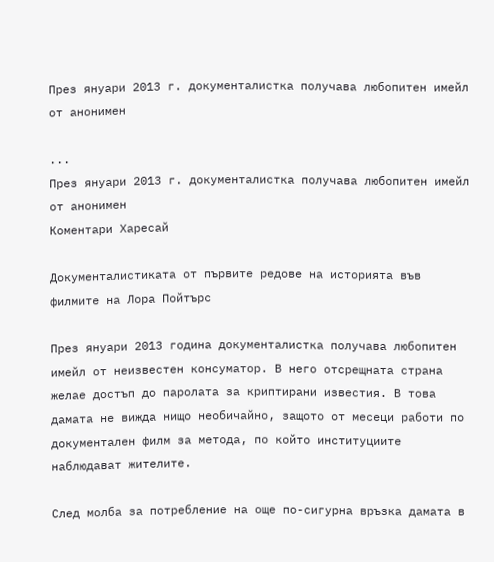През януари 2013 г. документалистка получава любопитен имейл от анонимен

...
През януари 2013 г. документалистка получава любопитен имейл от анонимен
Коментари Харесай

Документалистиката от първите редове на историята във филмите на Лора Пойтърс

През януари 2013 година документалистка получава любопитен имейл от неизвестен консуматор. В него отсрещната страна желае достъп до паролата за криптирани известия. В това дамата не вижда нищо необичайно, защото от месеци работи по документален филм за метода, по който институциите наблюдават жителите.

След молба за потребление на още по-сигурна връзка дамата в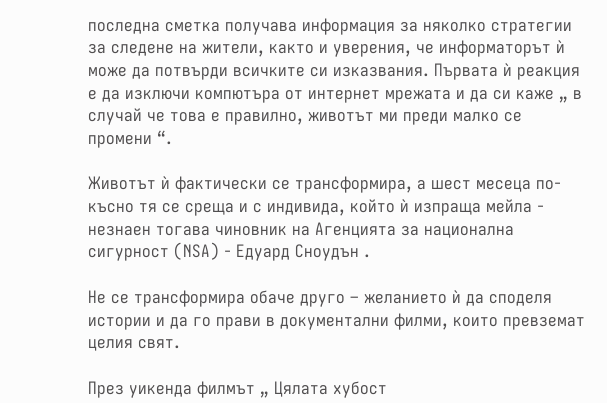последна сметка получава информация за няколко стратегии за следене на жители, както и уверения, че информаторът ѝ може да потвърди всичките си изказвания. Първата ѝ реакция е да изключи компютъра от интернет мрежата и да си каже „ в случай че това е правилно, животът ми преди малко се промени “.

Животът ѝ фактически се трансформира, а шест месеца по-късно тя се среща и с индивида, който ѝ изпраща мейла - незнаен тогава чиновник на Агенцията за национална сигурност (NSA) - Едуард Сноудън .

Не се трансформира обаче друго – желанието ѝ да споделя истории и да го прави в документални филми, които превземат целия свят.

През уикенда филмът „ Цялата хубост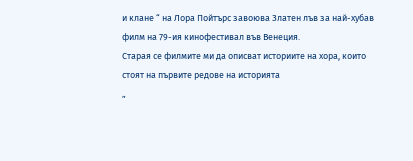и клане “ на Лора Пойтърс завоюва Златен лъв за най-хубав филм на 79-ия кинофестивал във Венеция.
Старая се филмите ми да описват историите на хора, които стоят на първите редове на историята
„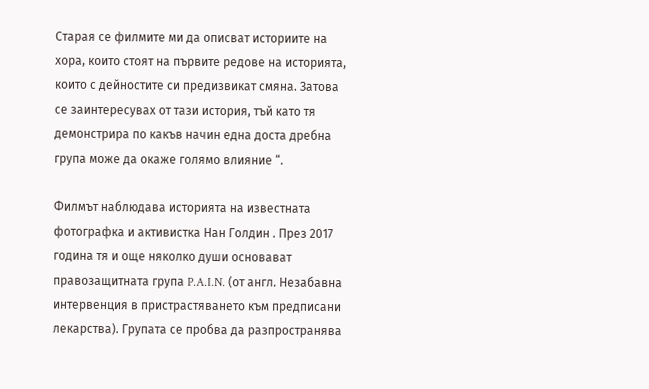Старая се филмите ми да описват историите на хора, които стоят на първите редове на историята, които с дейностите си предизвикат смяна. Затова се заинтересувах от тази история, тъй като тя демонстрира по какъв начин една доста дребна група може да окаже голямо влияние “.

Филмът наблюдава историята на известната фотографка и активистка Нан Голдин . През 2017 година тя и още няколко души основават правозащитната група P.A.I.N. (от англ. Незабавна интервенция в пристрастяването към предписани лекарства). Групата се пробва да разпространява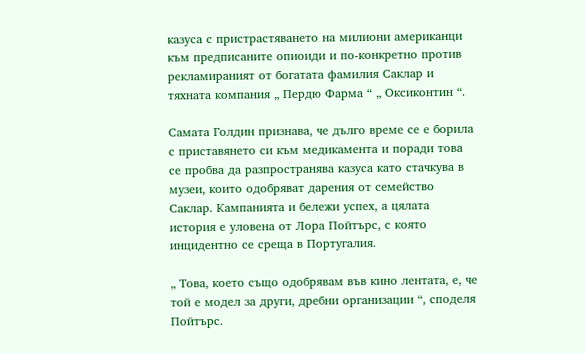казуса с пристрастяването на милиони американци към предписаните опиоиди и по-конкретно против рекламираният от богатата фамилия Саклар и тяхната компания „ Пердю Фарма “ „ Оксиконтин “.

Самата Голдин признава, че дълго време се е борила с приставянето си към медикамента и поради това се пробва да разпространява казуса като стачкува в музеи, които одобряват дарения от семейство Саклар. Кампанията и бележи успех, а цялата история е уловена от Лора Пойтърс, с която инцидентно се среща в Португалия.

„ Това, което също одобрявам във кино лентата, е, че той е модел за други, дребни организации “, споделя Пойтърс.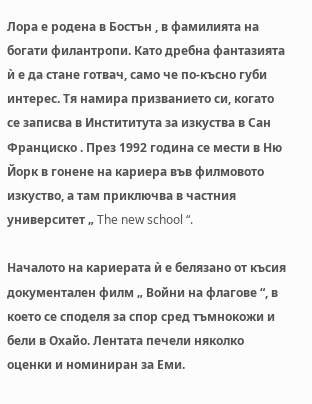Лора е родена в Бостън , в фамилията на богати филантропи. Като дребна фантазията ѝ е да стане готвач, само че по-късно губи интерес. Тя намира призванието си, когато се записва в Инстититута за изкуства в Сан Франциско . През 1992 година се мести в Ню Йорк в гонене на кариера във филмовото изкуство, а там приключва в частния университет „ The new school “.

Началото на кариерата ѝ е белязано от късия документален филм „ Войни на флагове “, в което се споделя за спор сред тъмнокожи и бели в Охайо. Лентата печели няколко оценки и номиниран за Еми.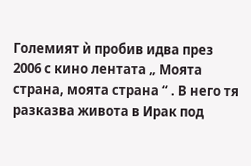Големият ѝ пробив идва през 2006 с кино лентата „ Моята страна, моята страна “ . В него тя разказва живота в Ирак под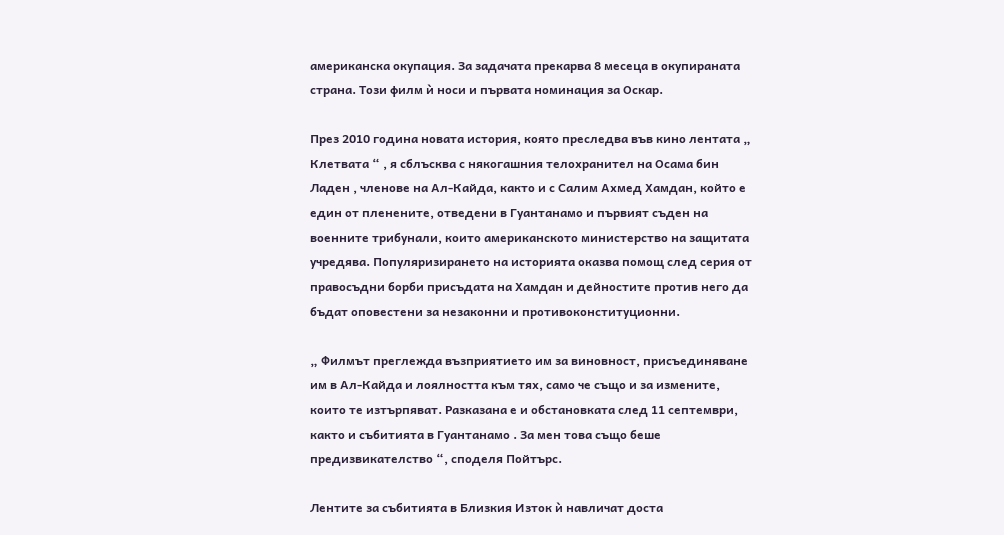американска окупация. За задачата прекарва 8 месеца в окупираната страна. Този филм ѝ носи и първата номинация за Оскар.

През 2010 година новата история, която преследва във кино лентата „ Клетвата “ , я сблъсква с някогашния телохранител на Осама бин Ладен , членове на Ал-Кайда, както и с Салим Ахмед Хамдан, който е един от пленените, отведени в Гуантанамо и първият съден на военните трибунали, които американското министерство на защитата учредява. Популяризирането на историята оказва помощ след серия от правосъдни борби присъдата на Хамдан и дейностите против него да бъдат оповестени за незаконни и противоконституционни.

„ Филмът преглежда възприятието им за виновност, присъединяване им в Ал-Кайда и лоялността към тях, само че също и за измените, които те изтърпяват. Разказана е и обстановката след 11 септември, както и събитията в Гуантанамо . За мен това също беше предизвикателство “, споделя Пойтърс.

Лентите за събитията в Близкия Изток ѝ навличат доста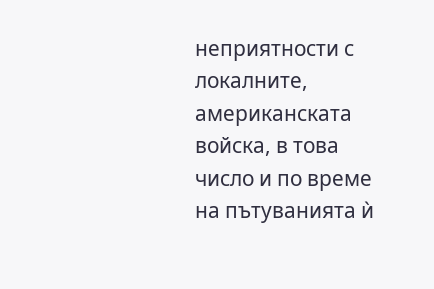неприятности с локалните, американската войска, в това число и по време на пътуванията ѝ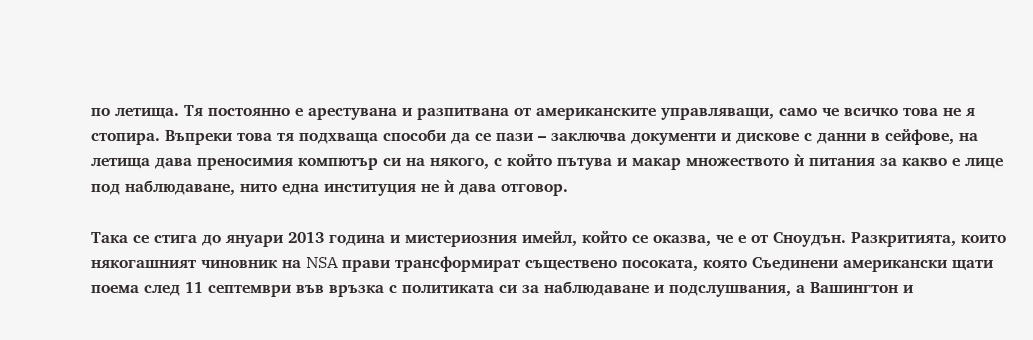по летища. Тя постоянно е арестувана и разпитвана от американските управляващи, само че всичко това не я стопира. Въпреки това тя подхваща способи да се пази – заключва документи и дискове с данни в сейфове, на летища дава преносимия компютър си на някого, с който пътува и макар множеството ѝ питания за какво е лице под наблюдаване, нито една институция не ѝ дава отговор.

Така се стига до януари 2013 година и мистериозния имейл, който се оказва, че е от Сноудън. Разкритията, които някогашният чиновник на NSA прави трансформират съществено посоката, която Съединени американски щати поема след 11 септември във връзка с политиката си за наблюдаване и подслушвания, а Вашингтон и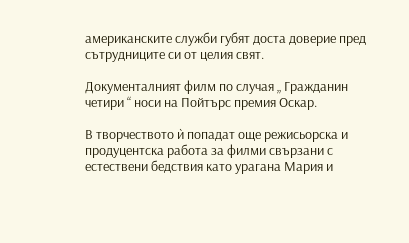американските служби губят доста доверие пред сътрудниците си от целия свят.

Документалният филм по случая „ Гражданин четири “ носи на Пойтърс премия Оскар.

В творчеството ѝ попадат още режисьорска и продуцентска работа за филми свързани с естествени бедствия като урагана Мария и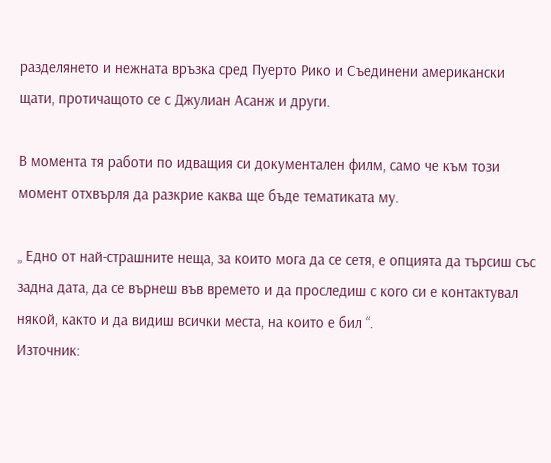разделянето и нежната връзка сред Пуерто Рико и Съединени американски щати, протичащото се с Джулиан Асанж и други.

В момента тя работи по идващия си документален филм, само че към този момент отхвърля да разкрие каква ще бъде тематиката му.

„ Едно от най-страшните неща, за които мога да се сетя, е опцията да търсиш със задна дата, да се върнеш във времето и да проследиш с кого си е контактувал някой, както и да видиш всички места, на които е бил “.
Източник: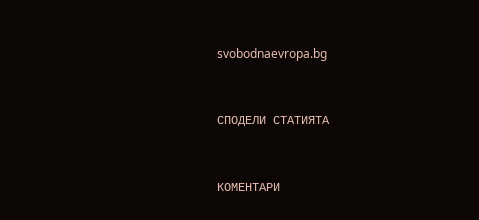svobodnaevropa.bg


СПОДЕЛИ СТАТИЯТА


КОМЕНТАРИ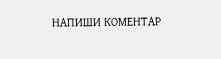НАПИШИ КОМЕНТАР